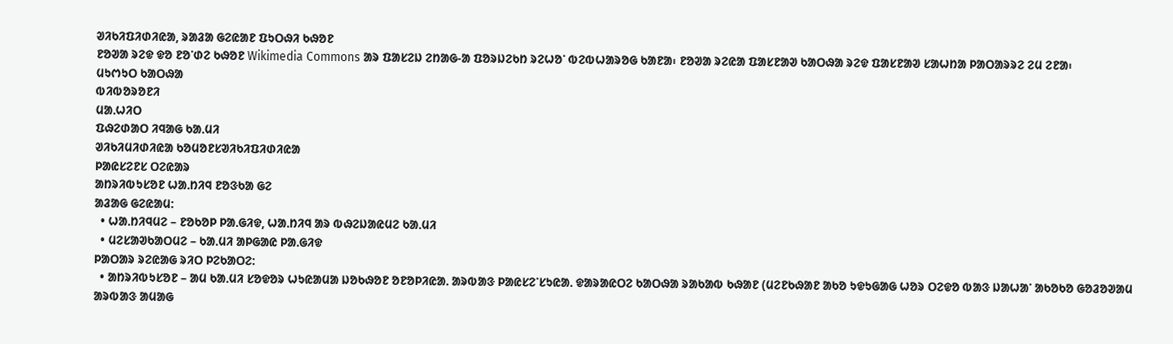ᱣᱤᱠᱤᱯᱤᱰᱤᱭᱟ, ᱨᱟᱲᱟ ᱜᱮᱭᱟᱱ ᱯᱩᱛᱷᱤ ᱠᱷᱚᱱ
ᱱᱚᱣᱟ ᱨᱮᱫ ᱫᱚ ᱱᱚᱸᱰᱮ ᱠᱷᱚᱱ Wikimedia Commons ᱟᱨ ᱯᱟᱥᱮᱡ ᱮᱴᱟᱜ-ᱟ ᱯᱚᱨᱡᱮᱠᱴ ᱨᱮᱦᱚᱸ ᱵᱮᱵᱦᱟᱨᱚᱜ ᱠᱟᱱᱟ᱾ ᱱᱚᱣᱟ ᱨᱮᱭᱟ ᱯᱟᱥᱱᱟᱣ ᱠᱟᱛᱷᱟ ᱨᱮᱫ ᱯᱟᱥᱱᱟᱣ ᱥᱟᱦᱴᱟ ᱞᱟᱛᱟᱨᱨᱮ ᱮᱢ ᱮᱱᱟ᱾
ᱢᱩᱬᱩᱛ ᱠᱟᱛᱷᱟ
ᱵᱤᱵᱚᱨᱚᱱᱤ
ᱢᱟᱹᱦᱤᱛ
ᱯᱷᱮᱰᱟᱛ ᱤᱧᱟᱜ ᱠᱟᱹᱢᱤ
ᱣᱤᱠᱤᱢᱤᱰᱤᱭᱟ ᱠᱚᱢᱚᱱᱥᱣᱤᱠᱤᱯᱤᱰᱤᱭᱟ
ᱞᱟᱭᱥᱮᱱᱥ ᱛᱮᱭᱟᱨ
ᱟᱴᱨᱤᱵᱩᱥᱚᱱ ᱦᱟᱹᱴᱤᱧ ᱱᱚᱝᱠᱟ ᱜᱮ
ᱟᱲᱟᱜ ᱜᱮᱭᱟᱢ:
  • ᱦᱟᱹᱴᱤᱧᱢᱮ – ᱱᱚᱠᱚᱞ ᱞᱟᱹᱜᱤᱫ, ᱦᱟᱹᱴᱤᱧ ᱟᱨ ᱵᱷᱮᱡᱟᱭᱢᱮ ᱠᱟᱹᱢᱤ
  • ᱢᱮᱥᱟᱣᱠᱟᱛᱢᱮ – ᱠᱟᱹᱢᱤ ᱟᱞᱜᱟᱭ ᱞᱟᱹᱜᱤᱫ
ᱞᱟᱛᱟᱨ ᱨᱮᱭᱟᱜ ᱨᱤᱛ ᱞᱮᱠᱟᱛᱮ:
  • ᱟᱴᱨᱤᱵᱩᱥᱚᱱ – ᱟᱢ ᱠᱟᱹᱢᱤ ᱥᱚᱫᱚᱨ ᱦᱩᱭᱟᱢᱟ ᱡᱚᱠᱷᱚᱱ ᱚᱱᱚᱞᱤᱭᱟᱹ ᱟᱨᱵᱟᱝ ᱞᱟᱭᱥᱮᱸᱥᱩᱭᱟᱹ ᱫᱟᱨᱟᱭᱛᱮ ᱠᱟᱛᱷᱟ ᱨᱟᱠᱟᱵ ᱠᱷᱟᱱ (ᱢᱮᱱᱠᱷᱟᱱ ᱟᱠᱚ ᱩᱫᱩᱜᱟᱜ ᱦᱚᱨ ᱛᱮᱫᱚ ᱵᱟᱝ ᱡᱟᱦᱟᱸ ᱟᱠᱚᱠᱚ ᱜᱚᱲᱚᱣᱟᱢ ᱟᱨᱵᱟᱝ ᱟᱢᱟᱜ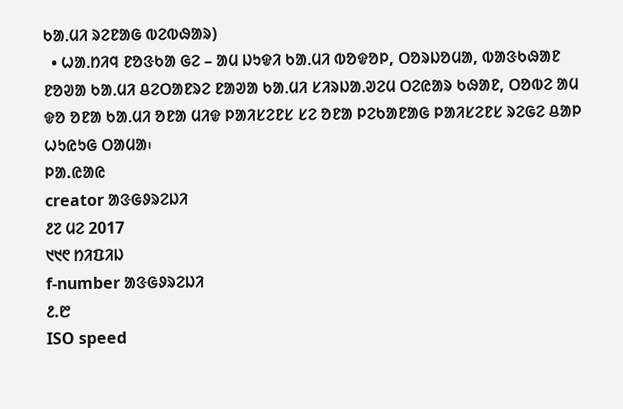ᱠᱟᱹᱢᱤ ᱨᱮᱱᱟᱜ ᱵᱮᱵᱷᱟᱨ)
  • ᱦᱟᱹᱴᱤᱧ ᱱᱚᱝᱠᱟ ᱜᱮ – ᱟᱢ ᱡᱩᱫᱤ ᱠᱟᱹᱢᱤ ᱵᱚᱫᱚᱞ, ᱛᱚᱨᱡᱚᱢᱟ, ᱵᱟᱝᱠᱷᱟᱱ ᱱᱚᱣᱟ ᱠᱟᱹᱢᱤ ᱪᱮᱛᱟᱱᱨᱮ ᱱᱟᱣᱟ ᱠᱟᱹᱢᱤ ᱥᱤᱨᱡᱟᱹᱣᱮᱢ ᱛᱮᱭᱟᱨ ᱠᱷᱟᱱ, ᱛᱚᱵᱮ ᱟᱢ ᱫᱚ ᱚᱱᱟ ᱠᱟᱹᱢᱤ ᱚᱱᱟ ᱢᱤᱫ ᱞᱟᱤᱥᱮᱱᱥ ᱥᱮ ᱚᱱᱟ ᱞᱮᱠᱟᱱᱟᱜ ᱞᱟᱤᱥᱮᱱᱥ ᱨᱮᱜᱮ ᱪᱟᱞ ᱦᱩᱭᱩᱜ ᱛᱟᱢᱟ᱾
ᱞᱟ.ᱭᱟᱭ
creator ᱟᱝᱜᱽᱨᱮᱡᱤ
᱒᱗ ᱢᱮ 2017
᱑᱑᱖ ᱴᱤᱯᱤᱡ
f-number ᱟᱝᱜᱽᱨᱮᱡᱤ
᱒.᱘
ISO speed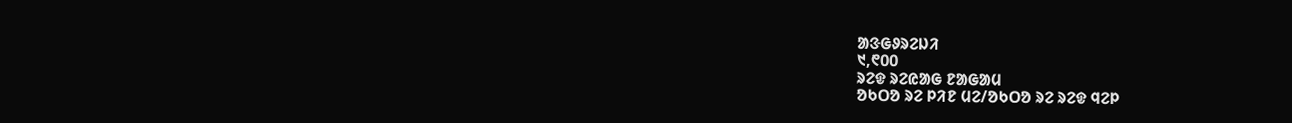ᱟᱝᱜᱽᱨᱮᱡᱤ
᱑,᱖᱐᱐
ᱨᱮᱫ ᱨᱮᱭᱟᱜ ᱱᱟᱜᱟᱢ
ᱚᱠᱛᱚ ᱨᱮ ᱞᱤᱱ ᱢᱮ/ᱚᱠᱛᱚ ᱨᱮ ᱨᱮᱫ ᱧᱮᱞ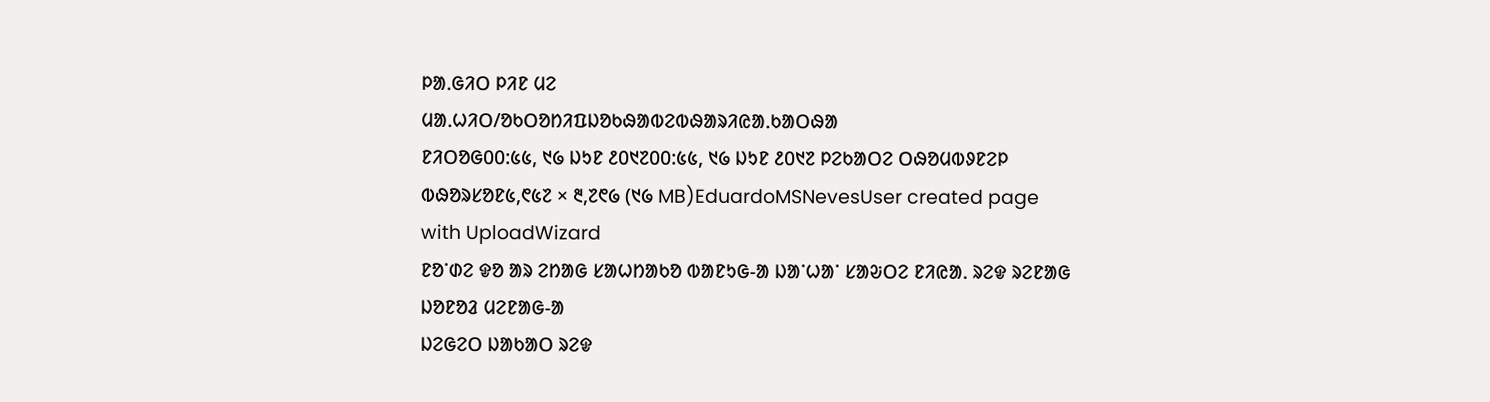ᱞᱟᱹᱜᱤᱛ ᱞᱤᱱ ᱢᱮ
ᱢᱟᱹᱦᱤᱛ/ᱚᱠᱛᱚᱴᱤᱯᱡᱚᱠᱷᱟᱵᱮᱵᱷᱟᱨᱤᱭᱟᱹᱠᱟᱛᱷᱟ
ᱱᱤᱛᱚᱜ᱐᱐:᱕᱕, ᱑᱙ ᱡᱩᱱ ᱒᱐᱑᱗᱐᱐:᱕᱕, ᱑᱙ ᱡᱩᱱ ᱒᱐᱑᱗ ᱞᱮᱠᱟᱛᱮ ᱛᱷᱚᱢᱵᱽᱱᱮᱞ ᱵᱷᱚᱨᱥᱚᱱ᱕,᱖᱕᱗ × ᱓,᱗᱖᱙ (᱑᱙ MB)EduardoMSNevesUser created page with UploadWizard
ᱱᱚᱸᱰᱮ ᱫᱚ ᱟᱨ ᱮᱴᱟᱜ ᱥᱟᱦᱴᱟᱠᱚ ᱵᱟᱱᱩᱜ-ᱟ ᱡᱟᱸᱦᱟᱸ ᱥᱟᱶᱛᱮ ᱱᱤᱭᱟᱹ ᱨᱮᱫ ᱨᱮᱱᱟᱜ ᱡᱚᱱᱚᱲ ᱢᱮᱱᱟᱜ-ᱟ
ᱡᱮᱜᱮᱛ ᱡᱟᱠᱟᱛ ᱨᱮᱫ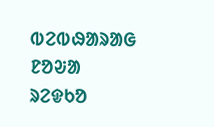ᱵᱮᱵᱷᱟᱨᱟᱜ
ᱱᱚᱶᱟ ᱨᱮᱫᱠᱚ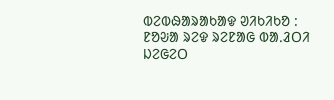ᱵᱮᱵᱷᱟᱨᱟᱠᱟᱫ ᱣᱤᱠᱤᱠᱚ :
ᱱᱚᱶᱟ ᱨᱮᱫ ᱨᱮᱱᱟᱜ ᱵᱟᱹᱲᱛᱤ ᱡᱮᱜᱮᱛ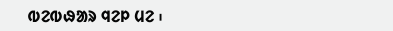ᱵᱮᱵᱷᱟᱨ ᱧᱮᱞ ᱢᱮ ᱾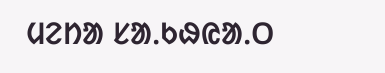ᱢᱮᱴᱟ ᱥᱟᱹᱠᱷᱭᱟᱹᱛ